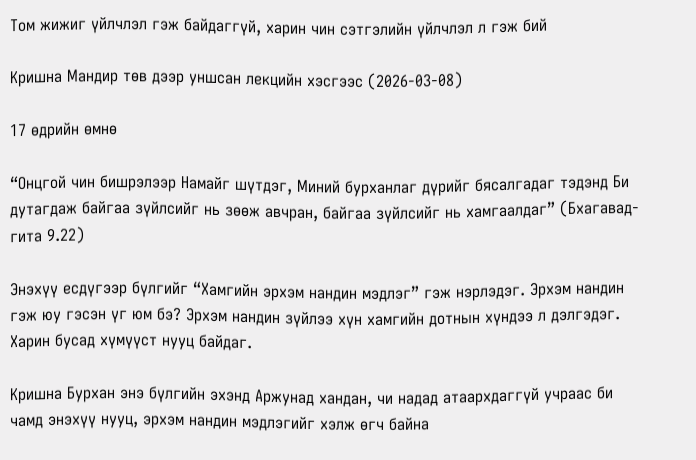Том жижиг үйлчлэл гэж байдаггүй, харин чин сэтгэлийн үйлчлэл л гэж бий

Кришна Мандир төв дээр уншсан лекцийн хэсгээс (2026-03-08)

17 өдрийн өмнө

“Онцгой чин бишрэлээр Намайг шүтдэг, Миний бурханлаг дүрийг бясалгадаг тэдэнд Би дутагдаж байгаа зүйлсийг нь зөөж авчран, байгаа зүйлсийг нь хамгаалдаг” (Бхагавад-гита 9.22)

Энэхүү есдүгээр бүлгийг “Хамгийн эрхэм нандин мэдлэг” гэж нэрлэдэг. Эрхэм нандин гэж юу гэсэн үг юм бэ? Эрхэм нандин зүйлээ хүн хамгийн дотнын хүндээ л дэлгэдэг. Харин бусад хүмүүст нууц байдаг.

Кришна Бурхан энэ бүлгийн эхэнд Аржунад хандан, чи надад атаархдаггүй учраас би чамд энэхүү нууц, эрхэм нандин мэдлэгийг хэлж өгч байна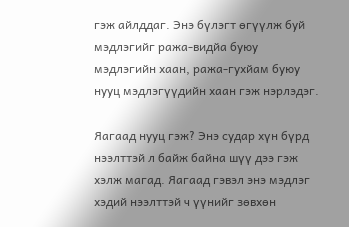гэж айлддаг. Энэ бүлэгт өгүүлж буй мэдлэгийг ража-видйа буюу мэдлэгийн хаан, ража-гухйам буюу нууц мэдлэгүүдийн хаан гэж нэрлэдэг.

Яагаад нууц гэж? Энэ судар хүн бүрд нээлттэй л байж байна шүү дээ гэж хэлж магад. Яагаад гэвэл энэ мэдлэг хэдий нээлттэй ч үүнийг зөвхөн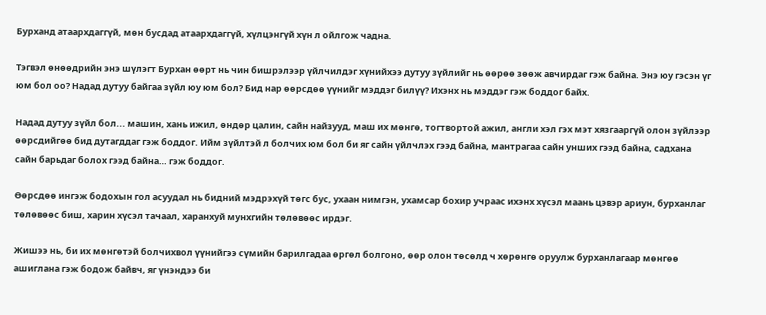Бурханд атаархдаггүй, мөн бусдад атаархдаггүй, хүлцэнгүй хүн л ойлгож чадна.

Тэгвэл өнөөдрийн энэ шүлэгт Бурхан өөрт нь чин бишрэлээр үйлчилдэг хүнийхээ дутуу зүйлийг нь өөрөө зөөж авчирдаг гэж байна. Энэ юу гэсэн үг юм бол оо? Надад дутуу байгаа зүйл юу юм бол? Бид нар өөрсдөө үүнийг мэддэг билүү? Ихэнх нь мэддэг гэж боддог байх.

Надад дутуу зүйл бол... машин, хань ижил, өндөр цалин, сайн найзууд, маш их мөнгө, тогтвортой ажил, англи хэл гэх мэт хязгааргүй олон зүйлээр өөрсдийгөө бид дутагддаг гэж боддог. Ийм зүйлтэй л болчих юм бол би яг сайн үйлчлэх гээд байна, мантрагаа сайн унших гээд байна, садхана сайн барьдаг болох гээд байна… гэж боддог.

Өөрсдөө ингэж бодохын гол асуудал нь бидний мэдрэхүй төгс бус, ухаан нимгэн, ухамсар бохир учраас ихэнх хүсэл маань цэвэр ариун, бурханлаг төлөвөөс биш, харин хүсэл тачаал, харанхуй мунхгийн төлөвөөс ирдэг.

Жишээ нь, би их мөнгөтэй болчихвол үүнийгээ сүмийн барилгадаа өргөл болгоно, өөр олон төсөлд ч хөрөнгө оруулж бурханлагаар мөнгөө ашиглана гэж бодож байвч, яг үнэндээ би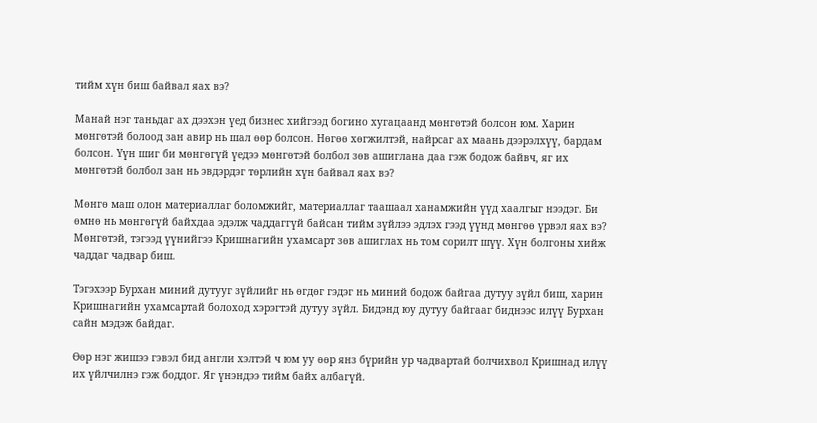тийм хүн биш байвал яах вэ?

Манай нэг таньдаг ах дээхэн үед бизнес хийгээд богино хугацаанд мөнгөтэй болсон юм. Харин мөнгөтэй болоод зан авир нь шал өөр болсон. Нөгөө хөгжилтэй, найрсаг ах маань дээрэлхүү, бардам болсон. Үүн шиг би мөнгөгүй үедээ мөнгөтэй болбол зөв ашиглана даа гэж бодож байвч, яг их мөнгөтэй болбол зан нь эвдэрдэг төрлийн хүн байвал яах вэ?

Мөнгө маш олон материаллаг боломжийг, материаллаг таашаал ханамжийн үүд хаалгыг нээдэг. Би өмнө нь мөнгөгүй байхдаа эдэлж чаддаггүй байсан тийм зүйлээ эдлэх гээд үүнд мөнгөө үрвэл яах вэ? Мөнгөтэй, тэгээд үүнийгээ Кришнагийн ухамсарт зөв ашиглах нь том сорилт шүү. Хүн болгоны хийж чаддаг чадвар биш.

Тэгэхээр Бурхан миний дутууг зүйлийг нь өгдөг гэдэг нь миний бодож байгаа дутуу зүйл биш, харин Кришнагийн ухамсартай болоход хэрэгтэй дутуу зүйл. Бидэнд юу дутуу байгааг биднээс илүү Бурхан сайн мэдэж байдаг.

Өөр нэг жишээ гэвэл бид англи хэлтэй ч юм уу өөр янз бүрийн ур чадвартай болчихвол Кришнад илүү их үйлчилнэ гэж боддог. Яг үнэндээ тийм байх албагүй.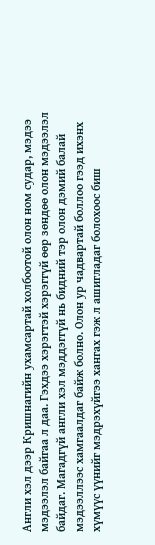Англи хэл дээр Кришнагийн ухамсартай холбоотой олон ном судар, мэдээ мэдээлэл байгаа л даа. Гэхдээ хэрэгтэй хэрэггүй өөр зөндөө олон мэдээлэл байдаг. Магадгүй англи хэл мэддэггүй нь бидний тэр олон дэмий балай мэдээллээс хамгаалдаг байж болно. Олон ур чадвартай боллоо гээд ихэнх хүмүүс үүнийг мэдрэхүйгээ хангах гэж л ашигладаг болохоос биш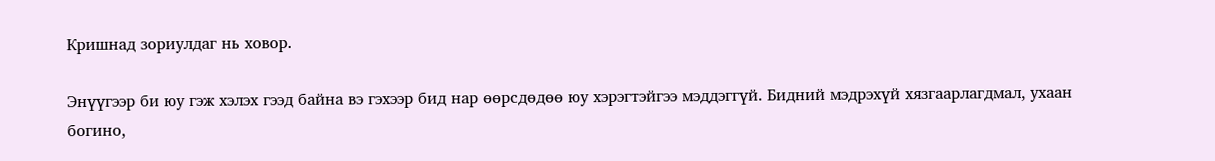Кришнад зориулдаг нь ховор.

Энүүгээр би юу гэж хэлэх гээд байна вэ гэхээр бид нар өөрсдөдөө юу хэрэгтэйгээ мэддэггүй. Бидний мэдрэхүй хязгаарлагдмал, ухаан богино,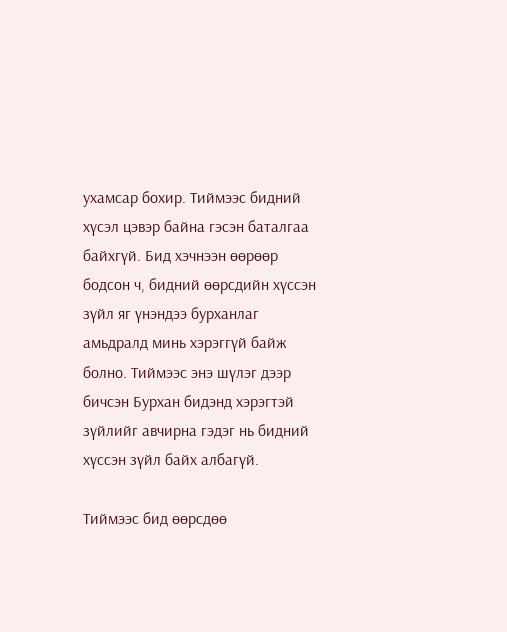ухамсар бохир. Тиймээс бидний хүсэл цэвэр байна гэсэн баталгаа байхгүй. Бид хэчнээн өөрөөр бодсон ч, бидний өөрсдийн хүссэн зүйл яг үнэндээ бурханлаг амьдралд минь хэрэггүй байж болно. Тиймээс энэ шүлэг дээр бичсэн Бурхан бидэнд хэрэгтэй зүйлийг авчирна гэдэг нь бидний хүссэн зүйл байх албагүй.

Тиймээс бид өөрсдөө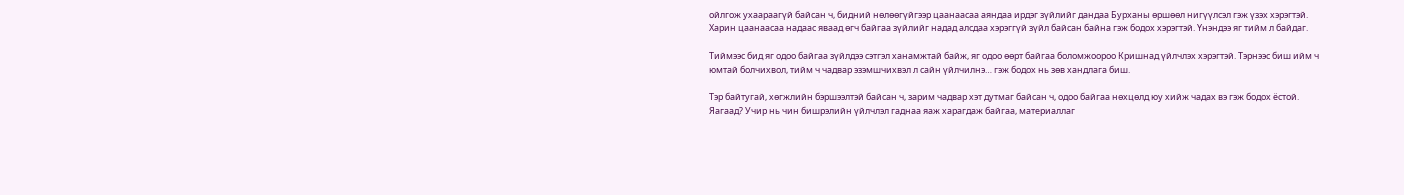ойлгож ухаараагүй байсан ч, бидний нөлөөгүйгээр цаанаасаа аяндаа ирдэг зүйлийг дандаа Бурханы өршөөл нигүүлсэл гэж үзэх хэрэгтэй. Харин цаанаасаа надаас яваад өгч байгаа зүйлийг надад алсдаа хэрэггүй зүйл байсан байна гэж бодох хэрэгтэй. Үнэндээ яг тийм л байдаг.

Тиймээс бид яг одоо байгаа зүйлдээ сэтгэл ханамжтай байж, яг одоо өөрт байгаа боломжоороо Кришнад үйлчлэх хэрэгтэй. Тэрнээс биш ийм ч юмтай болчихвол, тийм ч чадвар эзэмшчихвэл л сайн үйлчилнэ… гэж бодох нь зөв хандлага биш.

Тэр байтугай, хөгжлийн бэршээлтэй байсан ч, зарим чадвар хэт дутмаг байсан ч, одоо байгаа нөхцөлд юу хийж чадах вэ гэж бодох ёстой. Яагаад? Учир нь чин бишрэлийн үйлчлэл гаднаа яаж харагдаж байгаа, материаллаг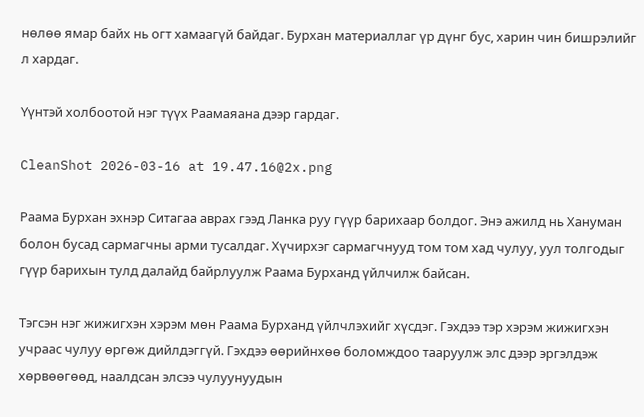нөлөө ямар байх нь огт хамаагүй байдаг. Бурхан материаллаг үр дүнг бус, харин чин бишрэлийг л хардаг.

Үүнтэй холбоотой нэг түүх Раамаяана дээр гардаг.

CleanShot 2026-03-16 at 19.47.16@2x.png

Раама Бурхан эхнэр Ситагаа аврах гээд Ланка руу гүүр барихаар болдог. Энэ ажилд нь Хануман болон бусад сармагчны арми тусалдаг. Хүчирхэг сармагчнууд том том хад чулуу, уул толгодыг гүүр барихын тулд далайд байрлуулж Раама Бурханд үйлчилж байсан.

Тэгсэн нэг жижигхэн хэрэм мөн Раама Бурханд үйлчлэхийг хүсдэг. Гэхдээ тэр хэрэм жижигхэн учраас чулуу өргөж дийлдэггүй. Гэхдээ өөрийнхөө боломждоо тааруулж элс дээр эргэлдэж хөрвөөгөөд, наалдсан элсээ чулуунуудын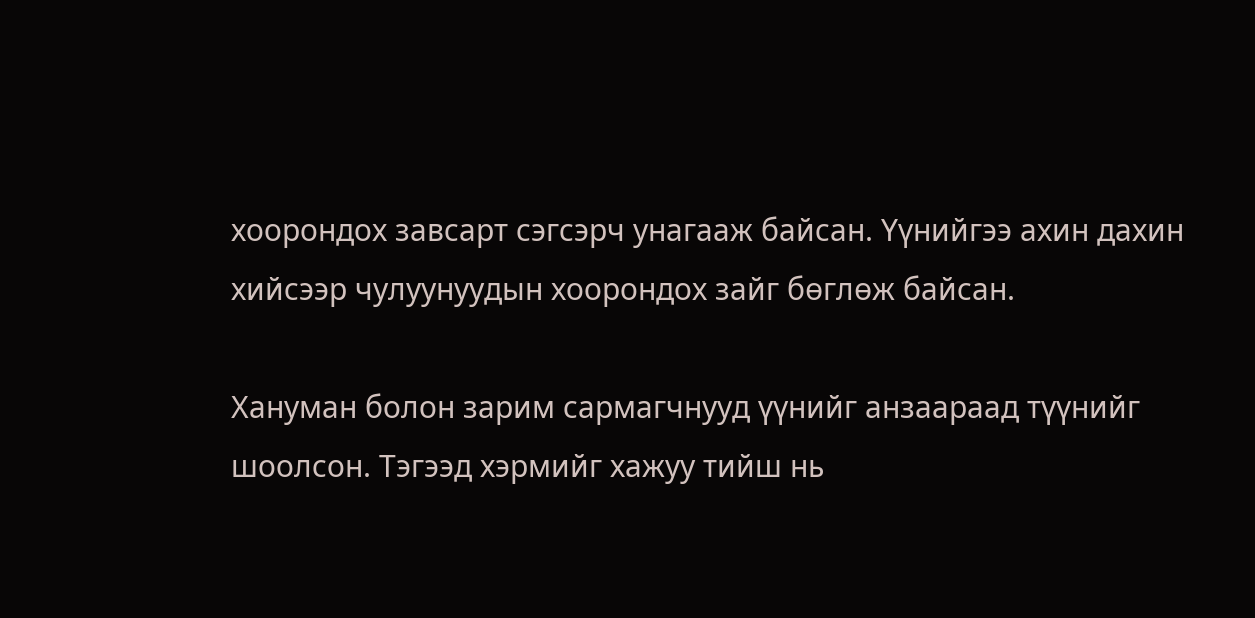хоорондох завсарт сэгсэрч унагааж байсан. Үүнийгээ ахин дахин хийсээр чулуунуудын хоорондох зайг бөглөж байсан.

Хануман болон зарим сармагчнууд үүнийг анзаараад түүнийг шоолсон. Тэгээд хэрмийг хажуу тийш нь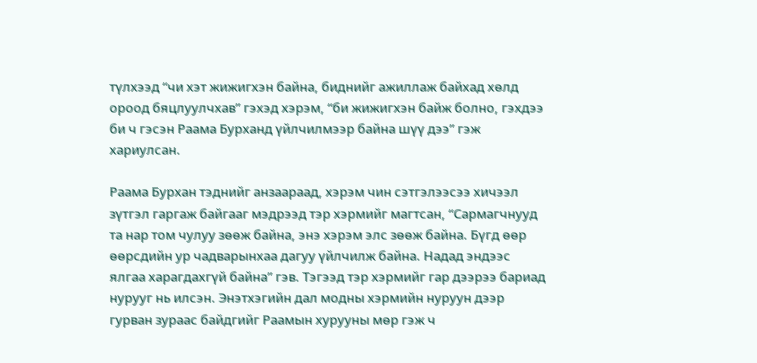түлхээд “чи хэт жижигхэн байна, биднийг ажиллаж байхад хөлд ороод бяцлуулчхав” гэхэд хэрэм, “би жижигхэн байж болно, гэхдээ би ч гэсэн Раама Бурханд үйлчилмээр байна шүү дээ” гэж хариулсан.

Раама Бурхан тэднийг анзаараад, хэрэм чин сэтгэлээсээ хичээл зүтгэл гаргаж байгааг мэдрээд тэр хэрмийг магтсан, “Сармагчнууд та нар том чулуу зөөж байна, энэ хэрэм элс зөөж байна. Бүгд өөр өөрсдийн ур чадварынхаа дагуу үйлчилж байна. Надад эндээс ялгаа харагдахгүй байна” гэв. Тэгээд тэр хэрмийг гар дээрээ бариад нурууг нь илсэн. Энэтхэгийн дал модны хэрмийн нуруун дээр гурван зураас байдгийг Раамын хурууны мөр гэж ч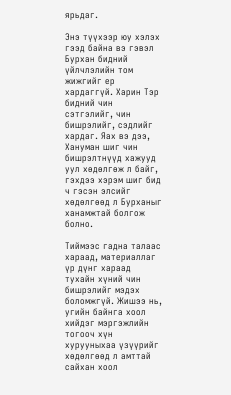ярьдаг.

Энэ түүхээр юу хэлэх гээд байна вэ гэвэл Бурхан бидний үйлчлэлийн том жижгийг ер хардаггүй. Харин Тэр бидний чин сэтгэлийг, чин бишрэлийг, сэдлийг хардаг. Яах вэ дээ, Хануман шиг чин бишрэлтнүүд хажууд уул хөдөлгөж л байг, гэхдээ хэрэм шиг бид ч гэсэн элсийг хөдөлгөөд л Бурханыг ханамжтай болгож болно.

Тиймээс гадна талаас хараад, материаллаг үр дүнг хараад тухайн хүний чин бишрэлийг мэдэх боломжгүй. Жишээ нь, угийн байнга хоол хийдэг мэргэжлийн тогооч хүн хурууныхаа үзүүрийг хөдөлгөөд л амттай сайхан хоол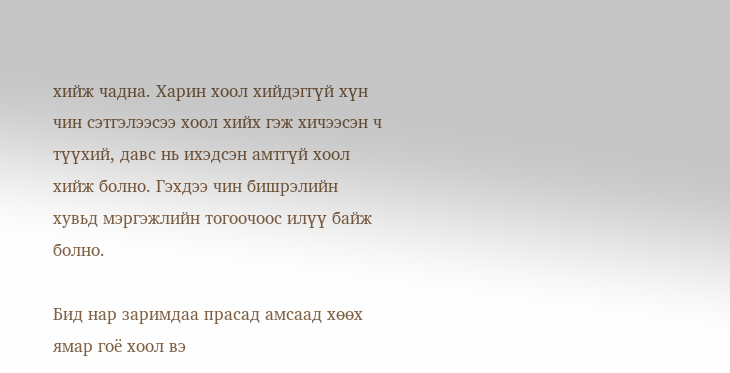хийж чадна. Харин хоол хийдэггүй хүн чин сэтгэлээсээ хоол хийх гэж хичээсэн ч түүхий, давс нь ихэдсэн амтгүй хоол хийж болно. Гэхдээ чин бишрэлийн хувьд мэргэжлийн тогоочоос илүү байж болно.

Бид нар заримдаа прасад амсаад хөөх ямар гоё хоол вэ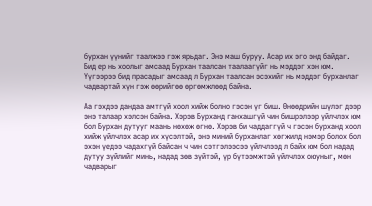бурхан үүнийг таалжээ гэж ярьдаг. Энэ маш буруу. Асар их эго энд байдаг. Бид ер нь хоолыг амсаад Бурхан таалсан таалаагүйг нь мэддэг хэн юм. Үүгээрээ бид прасадыг амсаад л Бурхан таалсан эсэхийг нь мэддэг бурханлаг чадвартай хүн гэж өөрийгөө өргөмжлөөд байна.

Аа гэхдээ дандаа амтгүй хоол хийж болно гэсэн үг биш. Өнөөдрийн шүлэг дээр энэ талаар хэлсэн байна. Хэрэв Бурханд ганхашгүй чин бишрэлээр үйлчлэх юм бол Бурхан дутууг маань нөхөж өгнө. Хэрэв би чаддаггүй ч гэсэн бурханд хоол хийж үйлчлэх асар их хүсэлтэй, энэ миний бурханлаг хөгжилд нэмэр болох бол эхэн үедээ чадахгүй байсан ч чин сэтгэлээсээ үйлчлээд л байх юм бол надад дутуу зүйлийг минь, надад зөв зүйтэй, үр бүтээмжтэй үйлчлэх оюуныг, мөн чадварыг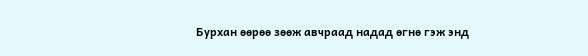Бурхан өөрөө зөөж авчраад надад өгнө гэж энд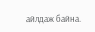айлдаж байна.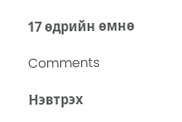17 өдрийн өмнө

Comments

Нэвтрэх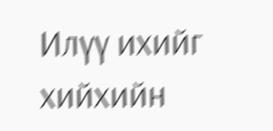Илүү ихийг хийхийн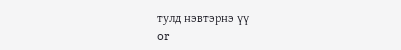тулд нэвтэрнэ үү
or